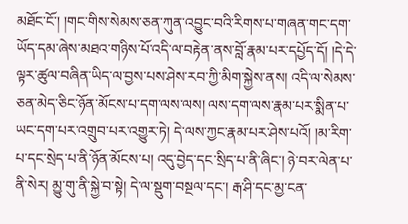མཐོང་ངོ་། །གང་གིས་སེམས་ཅན་ཀུན་འབྱུང་བའི་རིགས་པ་གཞན་གང་དག་ཡོད་དམ་ཞེས་མཐའ་གཉིས་པོ་འདི་ལ་བརྟེན་ནས་བློ་རྣམ་པར་དཔྱོད་དོ། །དེ་དེ་ལྟར་ཚུལ་བཞིན་ཡིད་ལ་བྱས་པས་ཤེས་རབ་ཀྱི་མིག་སྐྱེས་ནས། འདི་ལ་སེམས་ཅན་མེད་ཅིང་ཉོན་མོངས་པ་དག་ལས་ལས། ལས་དག་ལས་རྣམ་པར་སྨིན་པ་ཡང་དག་པར་འགྲུབ་པར་འགྱུར་ཏེ། དེ་ལས་ཀྱང་རྣམ་པར་ཤེས་པའོ། །མ་རིག་པ་དང་སྲེད་པ་ནི་ཉོན་མོངས་པ། འདུ་བྱེད་དང་སྲིད་པ་ནི་ཞིང་། ཉེ་བར་ལེན་པ་ནི་སེར། མྱུ་གུ་ནི་སྐྱེ་བ་སྟེ། དེ་ལ་སྡུག་བསྔལ་དང་། རྒ་ཤི་དང་མྱ་ངན་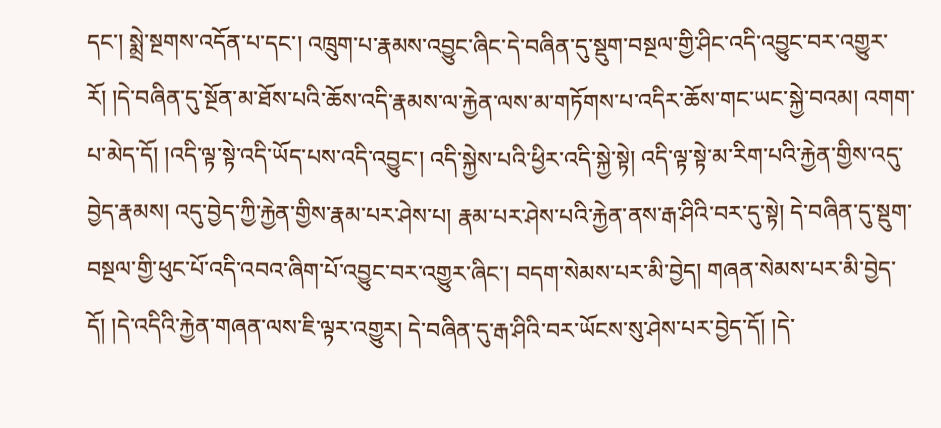དང་། སྨྲེ་སྔགས་འདོན་པ་དང་། འཁྲུག་པ་རྣམས་འབྱུང་ཞིང་དེ་བཞིན་དུ་སྡུག་བསྔལ་གྱི་ཤིང་འདི་འབྱུང་བར་འགྱུར་རོ། །དེ་བཞིན་དུ་སྔོན་མ་ཐོས་པའི་ཆོས་འདི་རྣམས་ལ་རྐྱེན་ལས་མ་གཏོགས་པ་འདིར་ཆོས་གང་ཡང་སྐྱེ་བའམ། འགག་པ་མེད་དོ། །འདི་ལྟ་སྟེ་འདི་ཡོད་པས་འདི་འབྱུང་། འདི་སྐྱེས་པའི་ཕྱིར་འདི་སྐྱེ་སྟེ། འདི་ལྟ་སྟེ་མ་རིག་པའི་རྐྱེན་གྱིས་འདུ་བྱེད་རྣམས། འདུ་བྱེད་ཀྱི་རྐྱེན་གྱིས་རྣམ་པར་ཤེས་པ། རྣམ་པར་ཤེས་པའི་རྐྱེན་ནས་རྒ་ཤིའི་བར་དུ་སྟེ། དེ་བཞིན་དུ་སྡུག་བསྔལ་གྱི་ཕུང་པོ་འདི་འབའ་ཞིག་པོ་འབྱུང་བར་འགྱུར་ཞིང་། བདག་སེམས་པར་མི་བྱེད། གཞན་སེམས་པར་མི་བྱེད་དོ། །དེ་འདིའི་རྐྱེན་གཞན་ལས་ཇི་ལྟར་འགྱུར། དེ་བཞིན་དུ་རྒ་ཤིའི་བར་ཡོངས་སུ་ཤེས་པར་བྱེད་དོ། །དེ་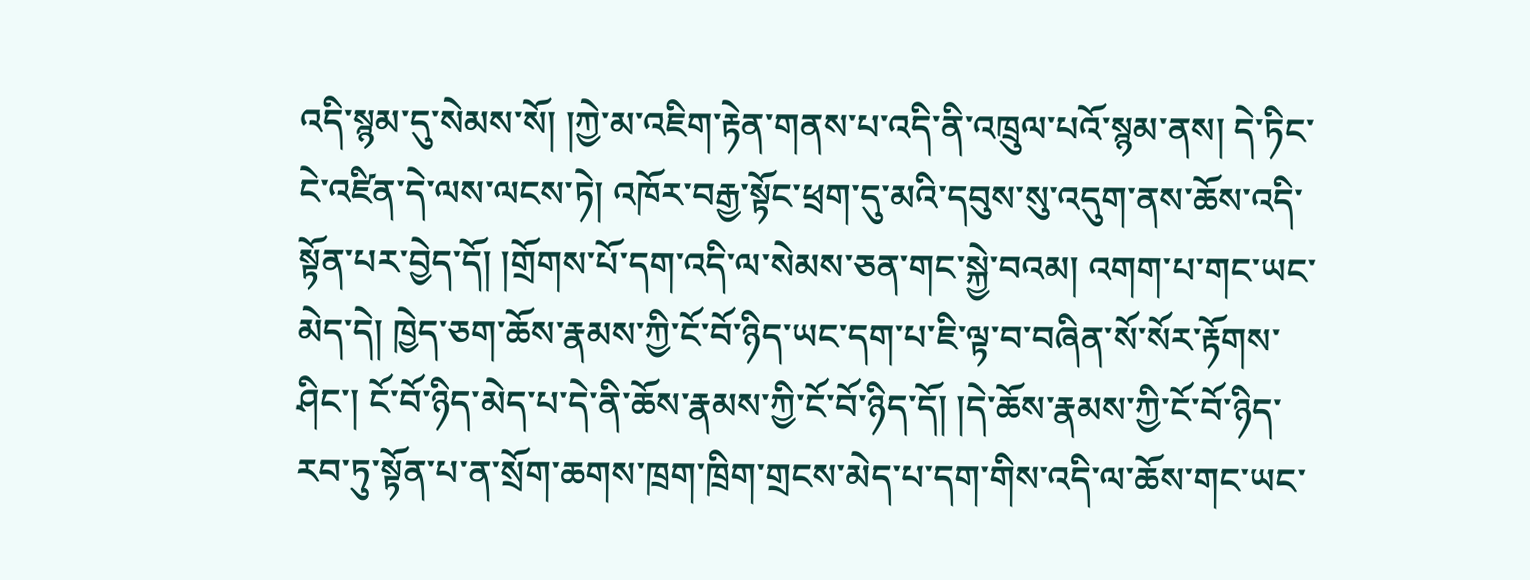འདི་སྙམ་དུ་སེམས་སོ། །ཀྱེ་མ་འཇིག་རྟེན་གནས་པ་འདི་ནི་འཁྲུལ་པའོ་སྙམ་ནས། དེ་ཏིང་ངེ་འཛིན་དེ་ལས་ལངས་ཏེ། འཁོར་བརྒྱ་སྟོང་ཕྲག་དུ་མའི་དབུས་སུ་འདུག་ནས་ཆོས་འདི་སྟོན་པར་བྱེད་དོ། །གྲོགས་པོ་དག་འདི་ལ་སེམས་ཅན་གང་སྐྱེ་བའམ། འགག་པ་གང་ཡང་མེད་དེ། ཁྱེད་ཅག་ཆོས་རྣམས་ཀྱི་ངོ་བོ་ཉིད་ཡང་དག་པ་ཇི་ལྟ་བ་བཞིན་སོ་སོར་རྟོགས་ཤིང་། ངོ་བོ་ཉིད་མེད་པ་དེ་ནི་ཆོས་རྣམས་ཀྱི་ངོ་བོ་ཉིད་དོ། །དེ་ཆོས་རྣམས་ཀྱི་ངོ་བོ་ཉིད་རབ་ཏུ་སྟོན་པ་ན་སྲོག་ཆགས་ཁྲག་ཁྲིག་གྲངས་མེད་པ་དག་གིས་འདི་ལ་ཆོས་གང་ཡང་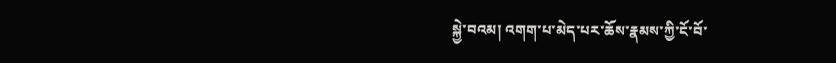སྐྱེ་བའམ། འགག་པ་མེད་པར་ཆོས་རྣམས་ཀྱི་ངོ་བོ་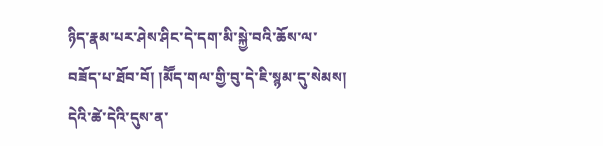ཉིད་རྣམ་པར་ཤེས་ཤིང་དེ་དག་མི་སྐྱེ་བའི་ཆོས་ལ་བཟོད་པ་ཐོབ་བོ། །མཽད་གལ་གྱི་བུ་དེ་ཇི་སྙམ་དུ་སེམས། དེའི་ཚེ་དེའི་དུས་ན་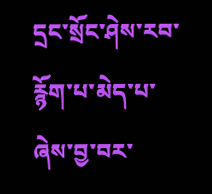དྲང་སྲོང་ཤེས་རབ་རྙོག་པ་མེད་པ་ཞེས་བྱ་བར་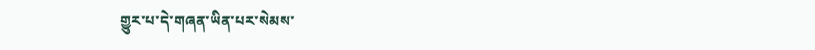གྱུར་པ་དེ་གཞན་ཡིན་པར་སེམས་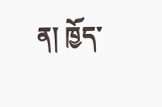ན། ཁྱོད་